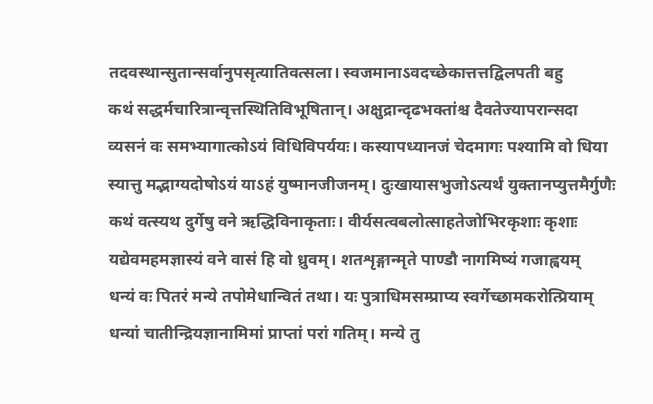तदवस्थान्सुतान्सर्वानुपसृत्यातिवत्सला। स्वजमानाऽवदच्छेकात्तत्तद्विलपती बहु
कथं सद्धर्मचारित्रान्वृत्तस्थितिविभूषितान्। अक्षुद्रान्दृढभक्तांश्च दैवतेज्यापरान्सदा
व्यसनं वः समभ्यागात्कोऽयं विधिविपर्ययः। कस्यापध्यानजं चेदमागः पश्यामि वो धिया
स्यात्तु मद्भाग्यदोषोऽयं याऽहं युष्मानजीजनम्। दुःखायासभुजोऽत्यर्थं युक्तानप्युत्तमैर्गुणैः
कथं वत्स्यथ दुर्गेषु वने ऋद्धिविनाकृताः। वीर्यसत्वबलोत्साहतेजोभिरकृशाः कृशाः
यद्येवमहमज्ञास्यं वने वासं हि वो ध्रुवम्। शतशृङ्गान्मृते पाण्डौ नागमिष्यं गजाह्वयम्
धन्यं वः पितरं मन्ये तपोमेधान्वितं तथा। यः पुत्राधिमसम्प्राप्य स्वर्गेच्छामकरोत्प्रियाम्
धन्यां चातीन्द्रियज्ञानामिमां प्राप्तां परां गतिम्। मन्ये तु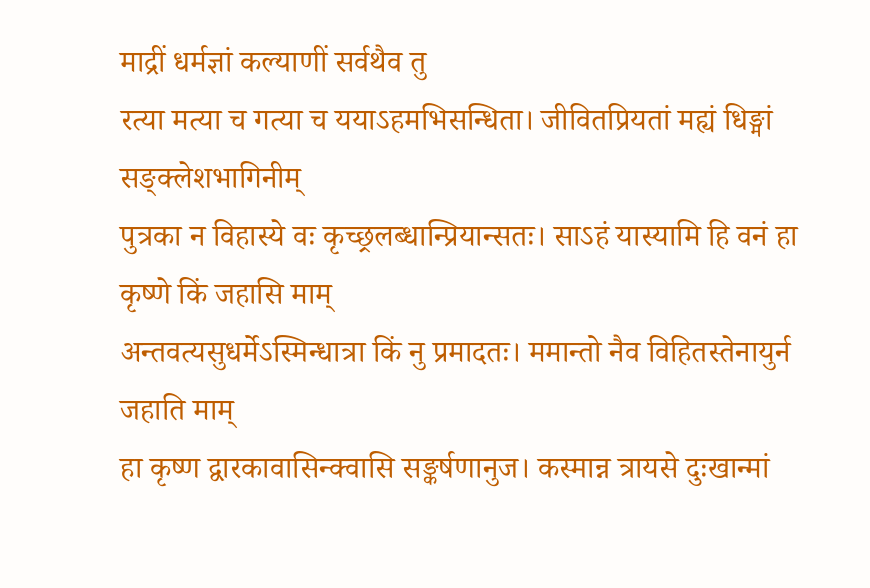माद्रीं धर्मज्ञां कल्याणीं सर्वथैव तु
रत्या मत्या च गत्या च ययाऽहमभिसन्धिता। जीवितप्रियतां मह्यं धिङ्मां सङ्क्लेशभागिनीम्
पुत्रका न विहास्ये वः कृच्छ्रलब्धान्प्रियान्सतः। साऽहं यास्यामि हि वनं हा कृष्णे किं जहासि माम्
अन्तवत्यसुधर्मेऽस्मिन्धात्रा किं नु प्रमादतः। ममान्तो नैव विहितस्तेनायुर्न जहाति माम्
हा कृष्ण द्वारकावासिन्क्वासि सङ्कर्षणानुज। कस्मान्न त्रायसे दुःखान्मां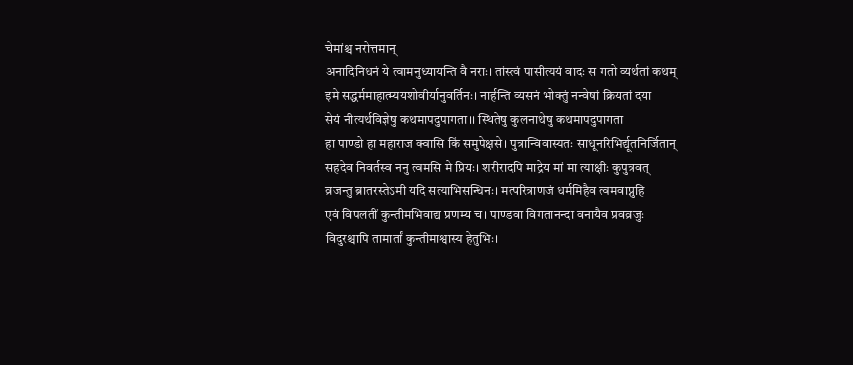चेमांश्च नरोत्तमान्
अनादिनिधनं ये त्वामनुध्यायन्ति वै नराः। तांस्त्वं पासीत्ययं वादः स गतो व्यर्थतां कथम्
इमे सद्धर्ममाहात्म्ययशोवीर्यानुवर्तिनः। नार्हन्ति व्यसनं भोक्तुं नन्वेषां क्रियतां दया
सेयं नीत्यर्थविज्ञेषु कथमापदुपागता।। स्थितेषु कुलनाथेषु कथमापदुपागता
हा पाण्डो हा महाराज क्वासि किं समुपेक्षसे। पुत्रान्विवास्यतः साधूनरिभिर्द्यूतनिर्जितान्
सहदेव निवर्तस्व ननु त्वमसि मे प्रियः। शरीरादपि माद्रेय मां मा त्याक्षीः कुपुत्रवत्
व्रजन्तु ब्रातरस्तेऽमी यदि सत्याभिसन्धिनः। मत्परित्राणजं धर्ममिहैव त्वमवाप्नुहि
एवं विपलतीं कुन्तीमभिवाद्य प्रणम्य च। पाण्डवा विगतानन्दा वनायैव प्रवव्रजुः
विदुरश्चापि तामार्तां कुन्तीमाश्वास्य हेतुभिः।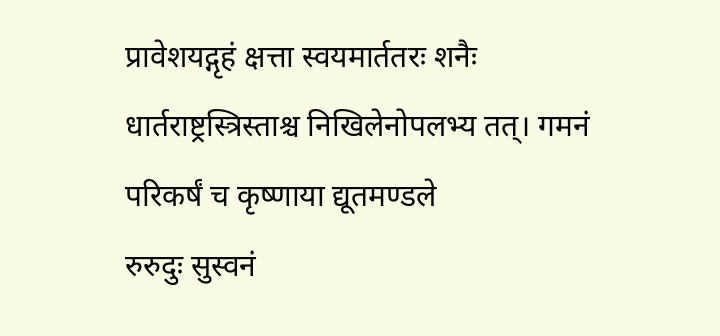प्रावेशयद्गृहं क्षत्ता स्वयमार्ततरः शनैः
धार्तराष्ट्रस्त्रिस्ताश्च निखिलेनोपलभ्य तत्। गमनं परिकर्षं च कृष्णाया द्यूतमण्डले
रुरुदुः सुस्वनं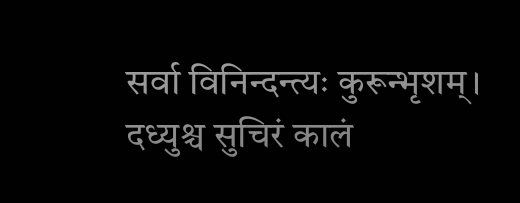सर्वा विनिन्दन्त्यः कुरून्भृशम्। दध्युश्च सुचिरं कालं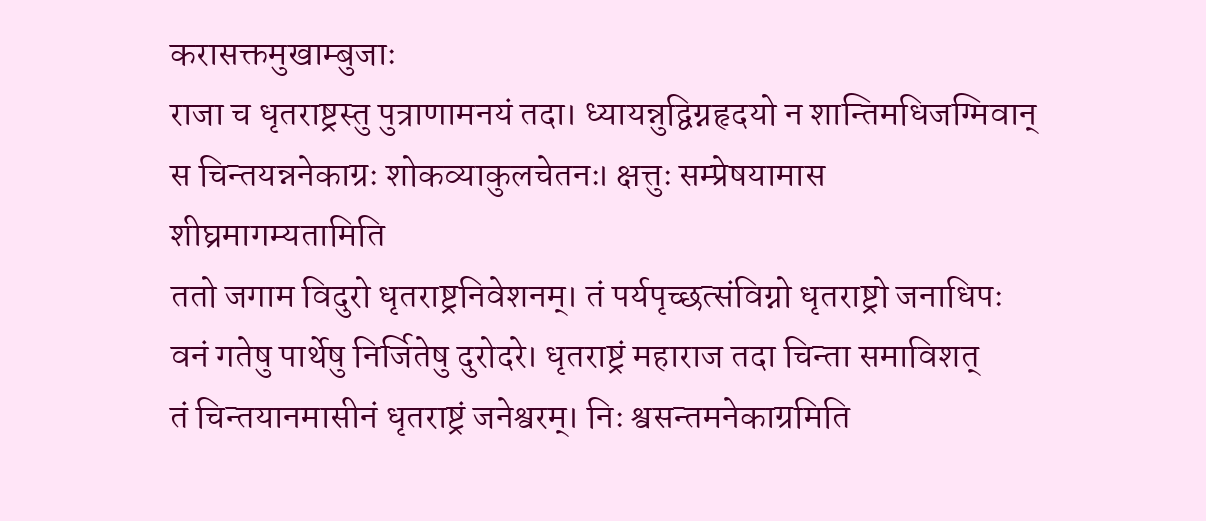करासक्तमुखाम्बुजाः
राजा च धृतराष्ट्रस्तु पुत्राणामनयं तदा। ध्यायन्नुद्विग्नहृदयो न शान्तिमधिजग्मिवान्
स चिन्तयन्ननेकाग्रः शोकव्याकुलचेतनः। क्षत्तुः सम्प्रेषयामास शीघ्रमागम्यतामिति
ततो जगाम विदुरो धृतराष्ट्रनिवेशनम्। तं पर्यपृच्छत्संविग्नो धृतराष्ट्रो जनाधिपः
वनं गतेषु पार्थेषु निर्जितेषु दुरोदरे। धृतराष्ट्रं महाराज तदा चिन्ता समाविशत्
तं चिन्तयानमासीनं धृतराष्ट्रं जनेश्वरम्। निः श्वसन्तमनेकाग्रमिति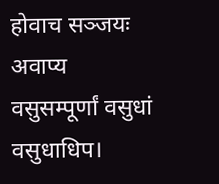होवाच सञ्जयः
अवाप्य वसुसम्पूर्णां वसुधां वसुधाधिप।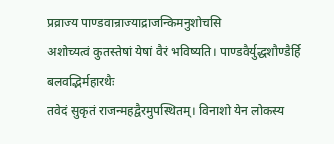प्रव्राज्य पाण्डवान्राज्याद्राजन्किमनुशोचसि
अशोच्यत्वं कुतस्तेषां येषां वैरं भविष्यति। पाण्डवैर्युद्धशौण्डैर्हि बलवद्भिर्महारथैः
तवेदं सुकृतं राजन्महद्वैरमुपस्थितम्। विनाशो येन लोकस्य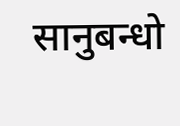सानुबन्धो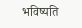भविष्यति